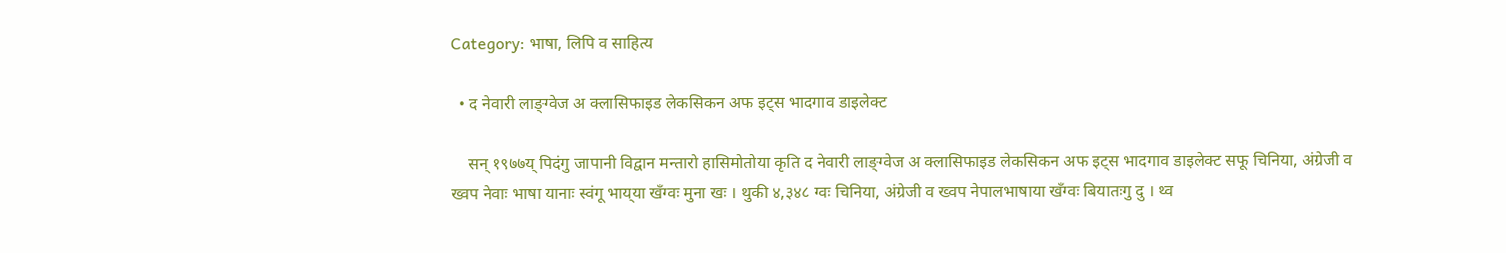Category: भाषा, लिपि व साहित्य

  • द नेवारी लाङ्ग्वेज अ क्लासिफाइड लेकसिकन अफ इट्स भादगाव डाइलेक्ट

    सन् १९७७य् पिदंगु जापानी विद्वान मन्तारो हासिमोतोया कृति द नेवारी लाङ्ग्वेज अ क्लासिफाइड लेकसिकन अफ इट्स भादगाव डाइलेक्ट सफू चिनिया, अंग्रेजी व ख्वप नेवाः भाषा यानाः स्वंगू भाय्‌या खँग्वः मुना खः । थुकी ४,३४८ ग्वः चिनिया, अंग्रेजी व ख्वप नेपालभाषाया खँग्वः बियातःगु दु । थ्व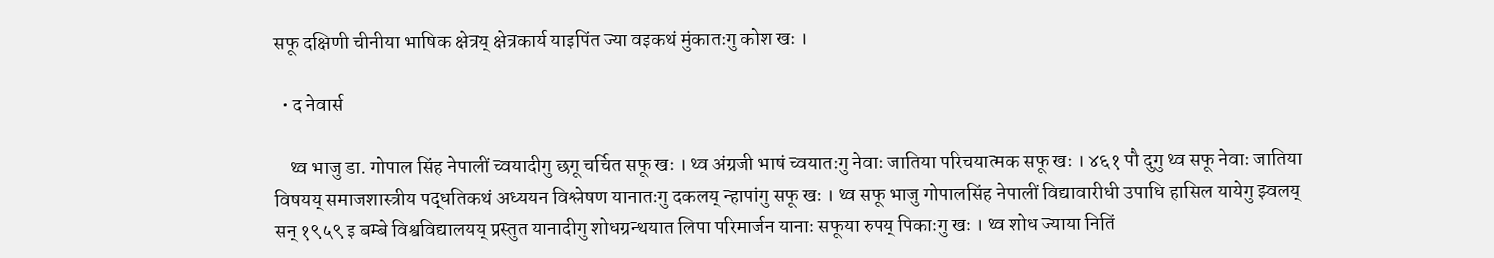सफू दक्षिणी चीनीया भाषिक क्षेत्रय् क्षेत्रकार्य याइपिंत ज्या वइकथं मुंकातःगु कोश खः ।

  • द नेवार्स

    थ्व भाजु डा. गोपाल सिंह नेपालीं च्वयादीगु छगू चर्चित सफू खः । थ्व अंग्रजी भाषं च्वयातःगु नेवाः जातिया परिचयात्मक सफू खः । ४६१ पौ दुगु थ्व सफू नेवाः जातिया विषयय् समाजशास्त्रीय पद्धतिकथं अध्ययन विश्लेषण यानातःगु दकलय् न्हापांगु सफू खः । थ्व सफू भाजु गोपालसिंह नेपालीं विद्यावारीधी उपाधि हासिल यायेगु झ्वलय् सन् १९५९ इ बम्बे विश्वविद्यालयय् प्रस्तुत यानादीगु शोधग्रन्थयात लिपा परिमार्जन यानाः सफूया रुपय् पिकाःगु खः । थ्व शोध ज्याया नितिं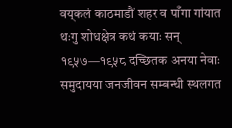वय्‌कलं काठमाडौं शहर व पाँगा गांयात थःगु शोधक्षेत्र कथं कयाः सन् १९५७—१९५८ दच्छितक अनया नेवाः समुदायया जनजीवन सम्बन्धी स्थलगत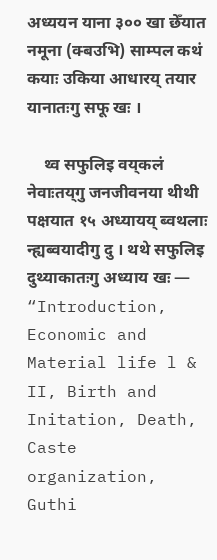अध्ययन याना ३०० खा छेँयात नमूना (क्बउभि) साम्पल कथं कयाः उकिया आधारय् तयार यानातःगु सफू खः ।

    थ्व सफुलिइ वय्‌कलं नेवाःतय्‌गु जनजीवनया थीथी पक्षयात १५ अध्यायय् ब्वथलाः न्ह्यब्वयादीगु दु । थथे सफुलिइ दुथ्याकातःगु अध्याय खः — “Introduction, Economic and Material life l & II, Birth and Initation, Death, Caste organization, Guthi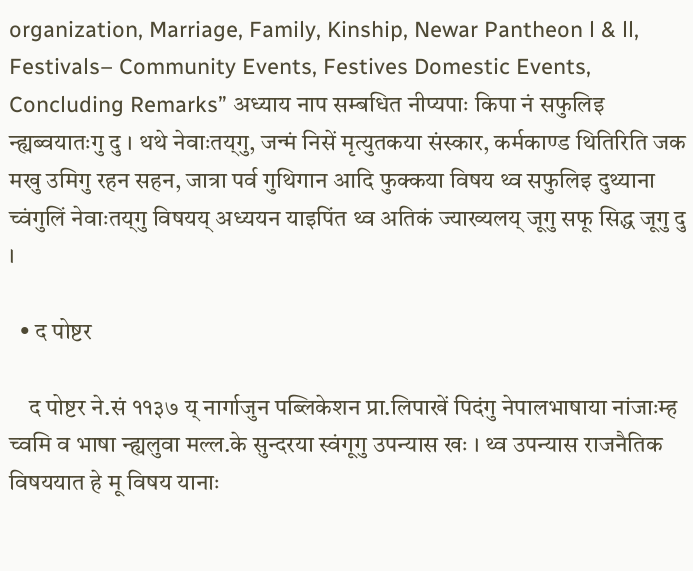organization, Marriage, Family, Kinship, Newar Pantheon l & ll, Festivals– Community Events, Festives Domestic Events, Concluding Remarks” अध्याय नाप सम्बधित नीप्यपाः किपा नं सफुलिइ न्ह्यब्वयातःगु दु । थथे नेवाःतय्‌गु, जन्मं निसें मृत्युतकया संस्कार, कर्मकाण्ड थितिरिति जक मखु उमिगु रहन सहन, जात्रा पर्व गुथिगान आदि फुक्कया विषय थ्व सफुलिइ दुथ्याना च्वंगुलिं नेवाःतय्‌गु विषयय् अध्ययन याइपिंत थ्व अतिकं ज्याख्यलय् जूगु सफू सिद्ध जूगु दु ।

  • द पोष्टर

    द पोष्टर ने.सं ११३७ य् नार्गाजुन पब्लिकेशन प्रा.लिपाखें पिदंगु नेपालभाषाया नांजाःम्ह च्वमि व भाषा न्ह्यलुवा मल्ल.के सुन्दरया स्वंगूगु उपन्यास खः । थ्व उपन्यास राजनैतिक विषययात हे मू विषय यानाः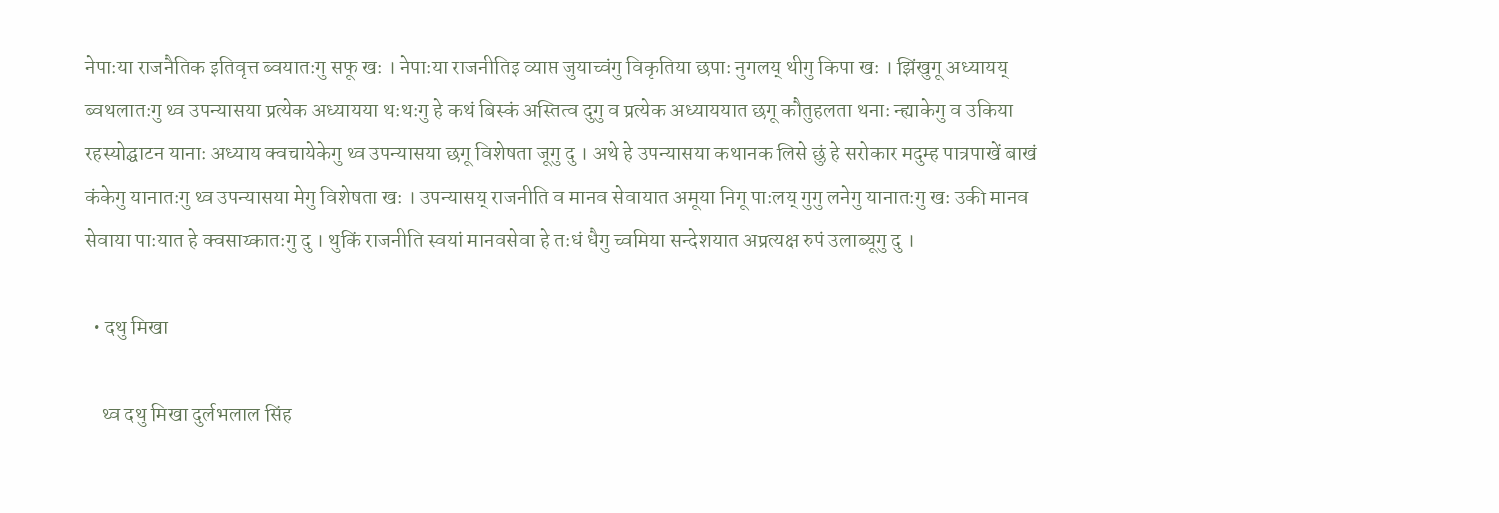नेपाःया राजनैतिक इतिवृत्त ब्वयातःगु सफू खः । नेपाःया राजनीतिइ व्याप्त जुयाच्वंगु विकृतिया छपाः नुगलय् थीगु किपा खः । झिंखुगू अध्यायय् ब्वथलातःगु थ्व उपन्यासया प्रत्येक अध्यायया थःथःगु हे कथं बिस्कं अस्तित्व दुगु व प्रत्येक अध्याययात छगू कौतुहलता थनाः न्ह्याकेगु व उकिया रहस्योद्घाटन यानाः अध्याय क्वचायेकेगु थ्व उपन्यासया छगू विशेषता जूगु दु । अथे हे उपन्यासया कथानक लिसे छुं हे सरोकार मदुम्ह पात्रपाखें बाखं कंकेगु यानातःगु थ्व उपन्यासया मेगु विशेषता खः । उपन्यासय् राजनीति व मानव सेवायात अमूया निगू पाःलय् गुगु लनेगु यानातःगु खः उकी मानव सेवाया पाःयात हे क्वसाय्कातःगु दु । थुकिं राजनीति स्वयां मानवसेवा हे तःधं धैगु च्वमिया सन्देशयात अप्रत्यक्ष रुपं उलाब्यूगु दु ।

  • दथु मिखा

    थ्व दथु मिखा दुर्लभलाल सिंह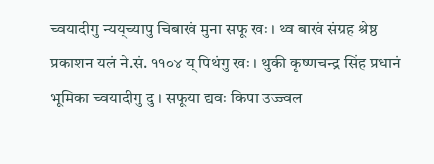च्वयादीगु न्यय्‌च्यापु चिबाखं मुना सफू खः । थ्व बाखं संग्रह श्रेष्ठ प्रकाशन यलं ने.सं. ११०४ य् पिथंगु खः । थुकी कृष्णचन्द्र सिंह प्रधानं भूमिका च्वयादीगु दु । सफूया द्यवः किपा उज्ज्वल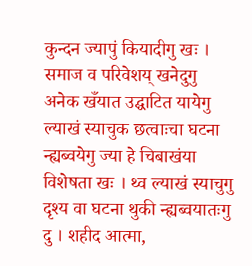कुन्दन ज्यापुं कियादीगु खः । समाज व परिवेशय् खनेदुगु अनेक खँयात उद्घाटित यायेगु ल्याखं स्याचुक छत्वाःचा घटना न्ह्यब्वयेगु ज्या हे चिबाखंया विशेषता खः । थ्व ल्याखं स्याचुगु दृश्य वा घटना थुकी न्ह्यब्वयातःगु दु । शहीद आत्मा,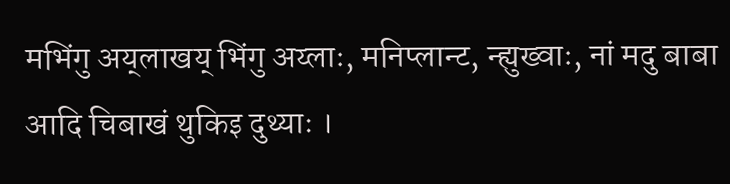मभिंगु अय्‌लाखय् भिंगु अय्लाः, मनिप्लान्ट, न्ह्युख्वाः, नां मदु बाबा आदि चिबाखं थुकिइ दुथ्याः ।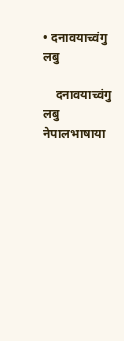• दनावयाच्वंगु लबु

    दनावयाच्वंगु लबु नेपालभाषाया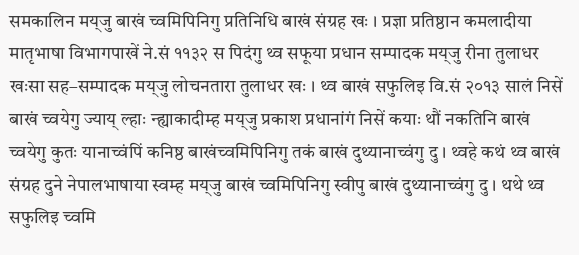समकालिन मय्‌जु बाखं च्वमिपिनिगु प्रतिनिधि बाखं संग्रह खः । प्रज्ञा प्रतिष्ठान कमलादीया मातृभाषा विभागपाखें ने.सं ११३२ स पिदंगु थ्व सफूया प्रधान सम्पादक मय्‌जु रीना तुलाधर खःसा सह–सम्पादक मय्‌जु लोचनतारा तुलाधर खः । थ्व बाखं सफुलिइ वि.सं २०१३ सालं निसें बाखं च्वयेगु ज्याय् ल्हाः न्ह्याकादीम्ह मय्‌जु प्रकाश प्रधानांगं निसें कयाः थौं नकतिनि बाखं च्वयेगु कुतः यानाच्वंपिं कनिष्ठ बाखंच्वमिपिनिगु तकं बाखं दुथ्यानाच्वंगु दु । थ्वहे कथं थ्व बाखं संग्रह दुने नेपालभाषाया स्वम्ह मय्‌जु बाखं च्वमिपिनिगु स्वीपु बाखं दुथ्यानाच्वंगु दु । थथे थ्व सफुलिइ च्वमि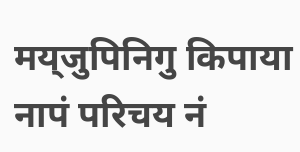मय्‌जुपिनिगु किपाया नापं परिचय नं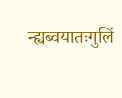न्ह्यब्वयातःगुलिं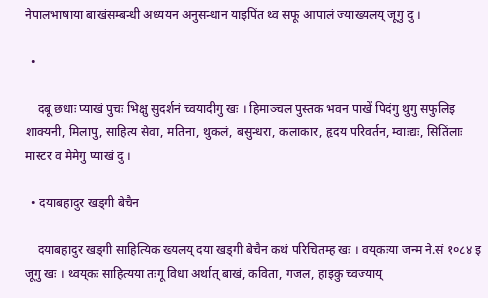नेपालभाषाया बाखंसम्बन्धी अध्ययन अनुसन्धान याइपिंत थ्व सफू आपालं ज्याख्यलय् जूगु दु ।

  •

    दबू छधाः प्याखं पुचः भिक्षु सुदर्शनं च्वयादीगु खः । हिमाञ्चल पुस्तक भवन पाखें पिदंगु थुगु सफुलिइ शाक्यनी, मिलापु, साहित्य सेवा, मतिना, थुकलं, बसुन्धरा, कलाकार, हृदय परिवर्तन, म्वाःद्यः, सितिंलाः मास्टर व मेमेगु प्याखं दु ।

  • दयाबहादुर खड्गी बेचैन

    दयाबहादुर खड्गी साहित्यिक ख्यलय् दया खड्गी बेचैन कथं परिचितम्ह खः । वय्‌कःया जन्म ने.सं १०८४ इ जूगु खः । थ्वय्‌कः साहित्यया तःगू विधा अर्थात् बाखं, कविता, गजल, हाइकु च्वज्याय्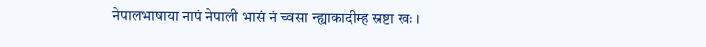नेपालभाषाया नापं नेपाली भासं नं च्वसा न्ह्याकादीम्ह स्रष्टा खः ।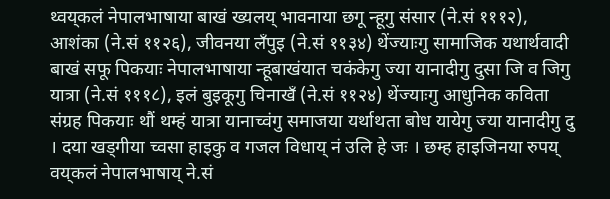थ्वय्‌कलं नेपालभाषाया बाखं ख्यलय् भावनाया छगू न्हूगु संसार (ने.सं १११२), आशंका (ने.सं ११२६), जीवनया लँपुइ (ने.सं ११३४) थेंज्याःगु सामाजिक यथार्थवादी बाखं सफू पिकयाः नेपालभाषाया न्हूबाखंयात चकंकेगु ज्या यानादीगु दुसा जि व जिगु यात्रा (ने.सं १११८), इलं बुइकूगु चिनाखँ (ने.सं ११२४) थेंज्याःगु आधुनिक कविता संग्रह पिकयाः थौं थम्हं यात्रा यानाच्वंगु समाजया यर्थाथता बोध यायेगु ज्या यानादीगु दु । दया खड्गीया च्वसा हाइकु व गजल विधाय् नं उलि हे जः । छम्ह हाइजिनया रुपय् वय्‌कलं नेपालभाषाय् ने.सं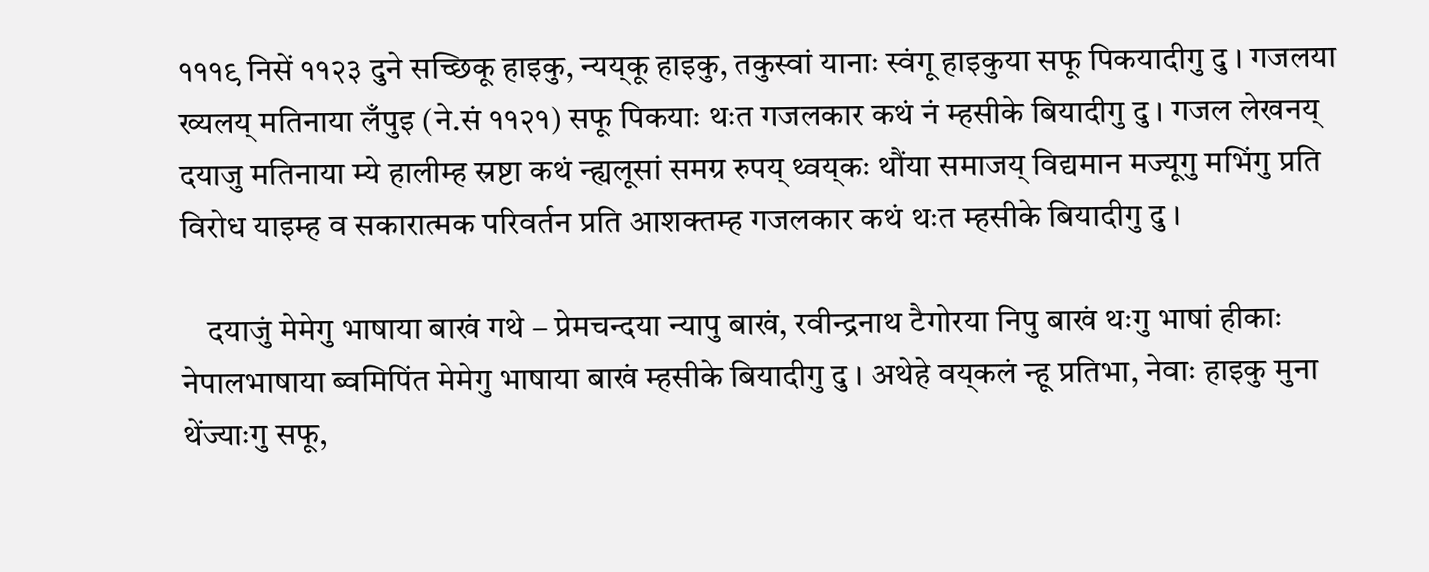१११९ निसें ११२३ दुने सच्छिकू हाइकु, न्यय्‌कू हाइकु, तकुस्वां यानाः स्वंगू हाइकुया सफू पिकयादीगु दु । गजलया ख्यलय् मतिनाया लँपुइ (ने.सं ११२१) सफू पिकयाः थःत गजलकार कथं नं म्हसीके बियादीगु दु । गजल लेखनय् दयाजु मतिनाया म्ये हालीम्ह स्रष्टा कथं न्ह्यलूसां समग्र रुपय् थ्वय्‌कः थौंया समाजय् विद्यमान मज्यूगु मभिंगु प्रति विरोध याइम्ह व सकारात्मक परिवर्तन प्रति आशक्तम्ह गजलकार कथं थःत म्हसीके बियादीगु दु ।

    दयाजुं मेमेगु भाषाया बाखं गथे – प्रेमचन्दया न्यापु बाखं, रवीन्द्रनाथ टैगोरया निपु बाखं थःगु भाषां हीकाः नेपालभाषाया ब्वमिपिंत मेमेगु भाषाया बाखं म्हसीके बियादीगु दु । अथेहे वय्‌कलं न्हू प्रतिभा, नेवाः हाइकु मुना थेंज्याःगु सफू,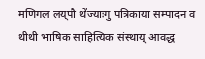मणिगल लय्‌पौ थेंज्याःगु पत्रिकाया सम्पादन व थीथी भाषिक साहित्यिक संस्थाय् आवद्ध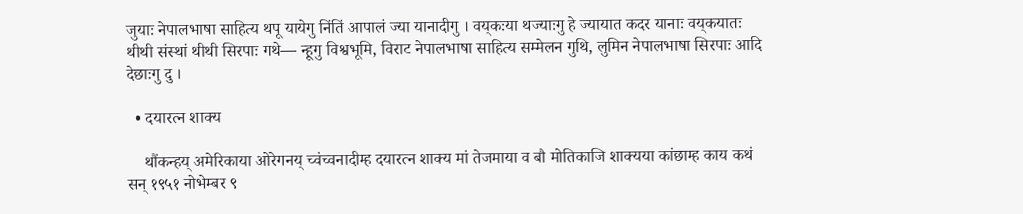जुयाः नेपालभाषा साहित्य थपू यायेगु निंतिं आपालं ज्या यानादीगु । वय्‌कःया थज्याःगु हे ज्यायात कदर यानाः वय्‌कयातः थीथी संस्थां थीथी सिरपाः गथे— न्हूगु विश्वभूमि, विराट नेपालभाषा साहित्य सम्मेलन गुथि, लुमिन नेपालभाषा सिरपाः आदि देछाःगु दु ।

  • दयारत्न शाक्य

    थौंकन्हय् अमेरिकाया ओरेगनय् च्वंच्वनादीम्ह दयारत्न शाक्य मां तेजमाया व बौ मोतिकाजि शाक्यया कांछाम्ह काय कथं सन् १९५१ नोभेम्बर ९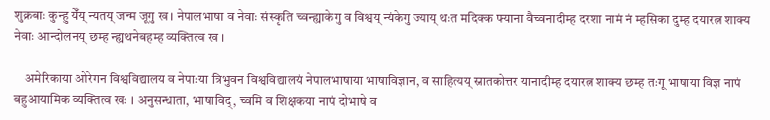शुक्रबाः कुन्हु येँय् न्यतय् जन्म जूगु ख । नेपालभाषा व नेवाः संस्कृति च्वन्ह्याकेगु व विश्वय् न्यंकेगु ज्याय् थःत मदिक्क फ्याना वैच्वनादीम्ह दरशा नामं नं म्हसिका दुम्ह दयारत्न शाक्य नेवाः आन्दोलनय् छम्ह न्ह्यथनेबहम्ह व्यक्तित्व ख ।

    अमेरिकाया ओरेगन विश्वविद्यालय व नेपाःया त्रिभुवन विश्वविद्यालयं नेपालभाषाया भाषाविज्ञान, व साहित्यय् स्नातकोत्तर यानादीम्ह दयारत्न शाक्य छम्ह तःगू भाषाया विज्ञ नापं बहुआयामिक व्यक्तित्व खः । अनुसन्धाता, भाषाविद्, च्वमि व शिक्षकया नापं दोभाषे व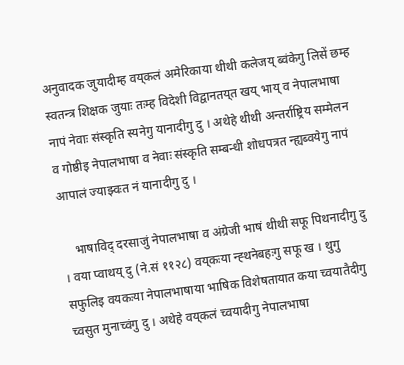अनुवादक जुयादीम्ह वय्‌कलं अमेरिकाया थीथी कलेजय् ब्वंकेगु लिसें छम्ह स्वतन्त्र शिक्षक जुयाः तःम्ह विदेशी विद्वानतय्‌त खय् भाय् व नेपालभाषा नापं नेवाः संस्कृति स्यनेगु यानादीगु दु । अथेहे थीथी अन्तर्राष्ट्रिय सम्मेलन व गोष्ठीइ नेपालभाषा व नेवाः संस्कृति सम्बन्धी शोधपत्रत न्ह्यब्वयेगु नापं आपालं ज्याझ्वःत नं यानादीगु दु ।

    भाषाविद् दरसाजुं नेपालभाषा व अंग्रेजी भाषं थीथी सफू पिथनादीगु दु । वया प्वाथय् दु (ने.सं ११२८) वय्‌कःया न्ह्थनेबहःगु सफू ख । थुगु सफुलिइ वयकःया नेपालभाषाया भाषिक विशेषतायात कया च्वयातैदीगु च्वसुत मुनाच्वंगु दु । अथेहे वय्‌कलं च्वयादीगु नेपालभाषा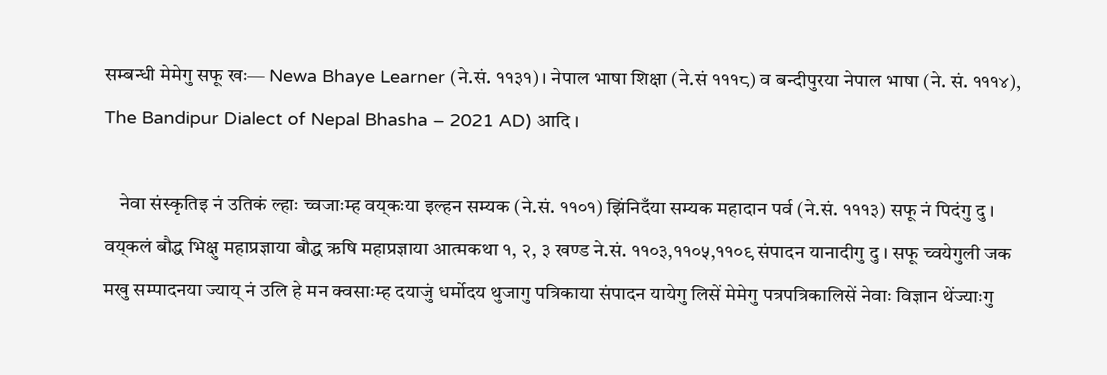सम्बन्धी मेमेगु सफू खः— Newa Bhaye Learner (ने.सं. ११३१)। नेपाल भाषा शिक्षा (ने.सं १११८) व बन्दीपुरया नेपाल भाषा (ने. सं. १११४), The Bandipur Dialect of Nepal Bhasha – 2021 AD) आदि ।

    नेवा संस्कृतिइ नं उतिकं ल्हाः च्वजाःम्ह वय्‌कःया इल्हन सम्यक (ने.सं. ११०१) झिंनिदँया सम्यक महादान पर्व (ने.सं. १११३) सफू नं पिदंगु दु । वय्‌कलं बौद्ध भिक्षु महाप्रज्ञाया बौद्ध ऋषि महाप्रज्ञाया आत्मकथा १, २, ३ खण्ड ने.सं. ११०३,११०५,११०९ संपादन यानादीगु दु । सफू च्वयेगुली जक मखु सम्पादनया ज्याय् नं उलि हे मन क्वसाःम्ह दयाजुं धर्मोदय थुजागु पत्रिकाया संपादन यायेगु लिसें मेमेगु पत्रपत्रिकालिसें नेवाः विज्ञान थेंज्याःगु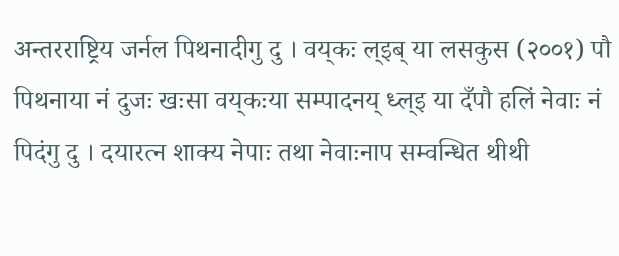अन्तरराष्ट्रिय जर्नल पिथनादीगु दु । वय्‌कः ल्इब् या लसकुस (२००१) पौ पिथनाया नं दुजः खःसा वय्‌कःया सम्पादनय् ध्ल्इ या दँपौ हलिं नेवाः नं पिदंगु दु । दयारत्न शाक्य नेपाः तथा नेवाःनाप सम्वन्धित थीथी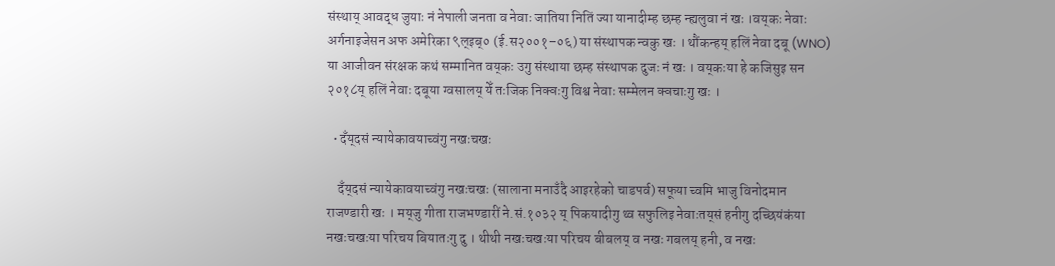संस्थाय् आवद्ध जुयाः नं नेपाली जनता व नेवाः जातिया नितिं ज्या यानादीम्ह छम्ह न्ह्यलुवा नं खः ।वय्‌कः नेवाः अर्गनाइजेसन अफ अमेरिका ९ल्इब्० (ई.स२००१–०६) या संस्थापक न्वकु खः । थौंकन्हय् हलिं नेवा दबू (WNO) या आजीवन संरक्षक कथं सम्मानित वय्‌कः उगु संस्थाया छम्ह संस्थापक दुजः नं खः । वय्‌कःया हे कजिसुइ सन २०१८य् हलिं नेवाः दबूया ग्वसालय् येँ तःजिक निक्वःगु विश्व नेवाः सम्मेलन क्वचाःगु खः ।

  • दँय्‌दसं न्यायेकावयाच्वंगु नखःचखः

    दँय्‌दसं न्यायेकावयाच्वंगु नखःचखः (सालाना मनाउँदै आइरहेको चाडपर्व) सफूया च्वमि भाजु विनोदमान राजण्डारी खः । मय्‌जु गीता राजभण्डारीं ने.सं.१०३२ य् पिकयादीगु थ्व सफुलिइ नेवाःतय्‌सं हनीगु दच्छियंकंया नखःचखःया परिचय बियातःगु दु । थीथी नखःचखःया परिचय बीबलय् व नखः गबलय् हनी, व नखः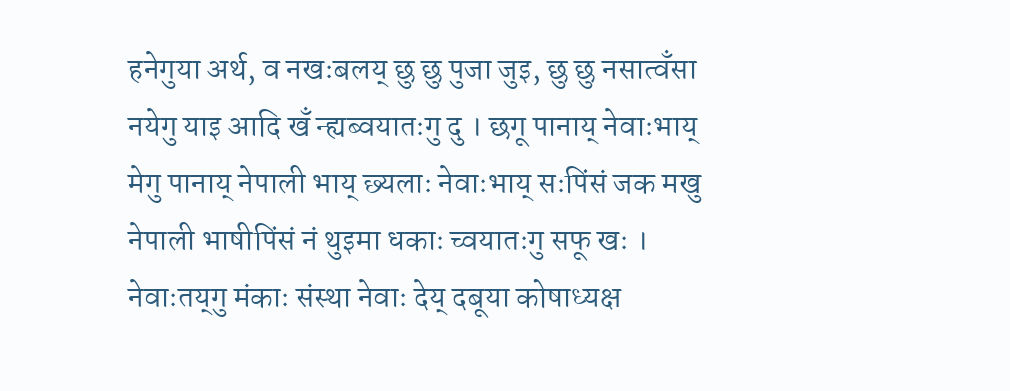हनेगुया अर्थ, व नखःबलय् छु छु पुजा जुइ, छु छु नसात्वँसा नयेगु याइ आदि खँ न्ह्यब्वयातःगु दु । छगू पानाय् नेवाःभाय् मेगु पानाय् नेपाली भाय् छ्यलाः नेवाःभाय् सःपिंसं जक मखु नेपाली भाषीपिंसं नं थुइमा धकाः च्वयातःगु सफू खः । नेवाःतय्‌गु मंकाः संस्था नेवाः देय् दबूया कोषाध्यक्ष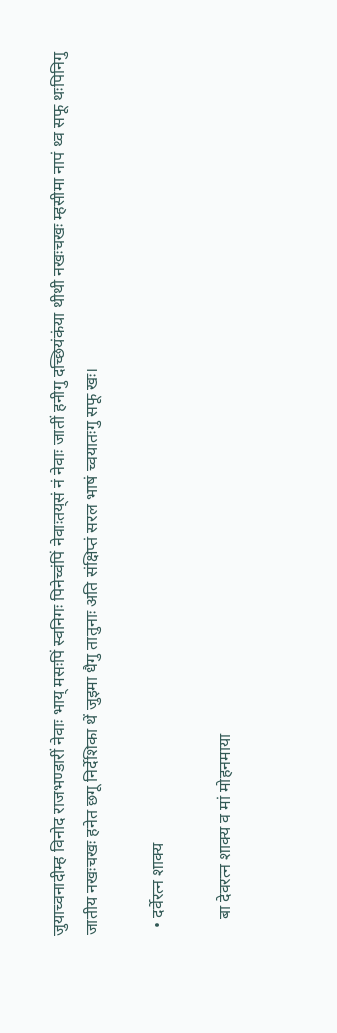जुयाच्वनादीम्ह विनोद राजभण्डारीं नेवाः भाय् मसःपिं स्वनिगः पिनेच्वंपिं नेवाःतय्‌सं नं नेवाः जातीं हनीगु दच्छियंकंया थीथी नखःचखः म्हसीमा नापं थ्व सफू थःपिनिगु जातीय नखःचखः हनेत छगू निर्देशिका थें जुइमा धैगु तातुनाः अति संक्षिप्तं सरल भाषं च्वयातःगु सफू खः।

  • दर्वेरत्न शाक्य

    बा देवरत्न शाक्य व मां मोहनमाया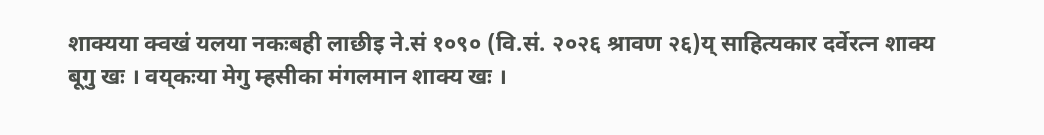शाक्यया क्वखं यलया नकःबही लाछीइ ने.सं १०९० (वि.सं. २०२६ श्रावण २६)य् साहित्यकार दर्वेरत्न शाक्य बूगु खः । वय्‌कःया मेगु म्हसीका मंगलमान शाक्य खः ।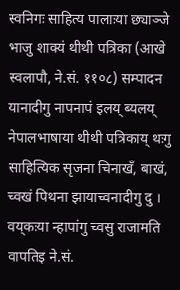स्वनिगः साहित्य पालाःया छ्याञ्जे भाजु शाक्यं थीथी पत्रिका (आखे स्वलापौ, ने.सं. ११०८) सम्पादन यानादीगु नापनापं इलय् ब्यलय् नेपालभाषाया थीथी पत्रिकाय् थःगु साहित्यिक सृजना चिनाखँ, बाखं, च्वखं पिथना झायाच्वनादीगु दु । वय्‌कःया न्हापांगु च्वसु राजामति वापतिइ ने.सं.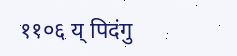११०६ य् पिदंगु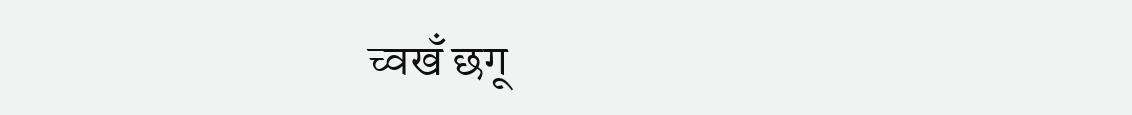च्वखँ छगू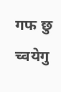गफ छु च्वयेगु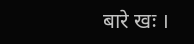बारे खः ।